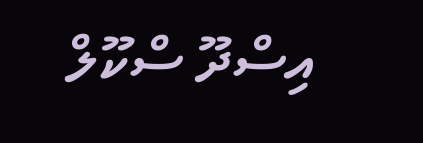އިސްދޫ ސްކޫލް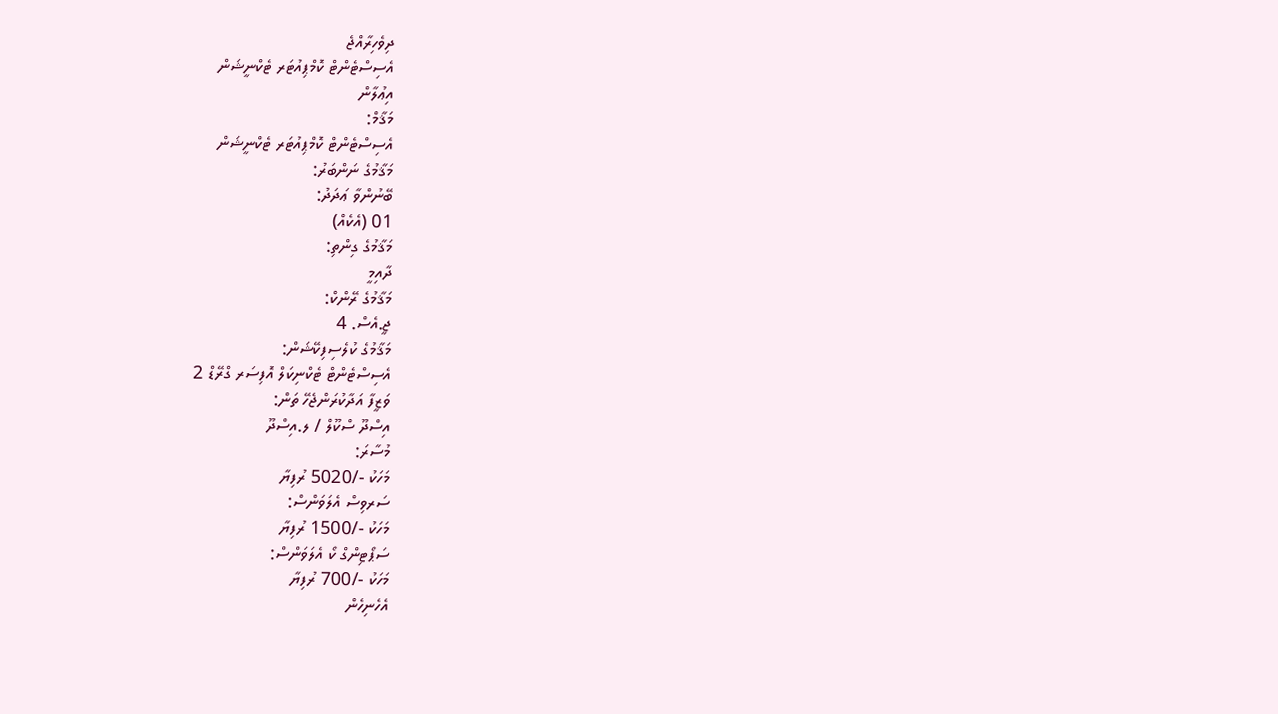ދިވެހިރާއްޖެ
އެސިސްޓެންޓް ކޮމްޕިއުޓަރ ޓެކްނީޝަން
އިޢުލާން
މަޤާމް:
އެސިސްޓެންޓް ކޮމްޕިއުޓަރ ޓެކްނީޝަން
މަޤާމުގެ ނަންބަރު:
ބޭނުންވާ ޢަދަދު:
01 (އެކެއް)
މަޤާމުގެ ގިންތި:
ދާއިމީ
މަޤާމުގެ ރޭންކް:
ޖީ.އެސް. 4
މަޤާމުގެ ކުލެސިފިކޭޝަން:
އެސިސްޓެންޓް ޓެކްނިކަލް އޮފިސަރ ގްރޭޑް 2
ވަޒީފާ އަދާކުރަންޖެހޭ ތަން:
އިސްދޫ ސްކޫލް / ލ.އިސްދޫ
މުސާރަ:
މަހަކު -/5020 ރުފިޔާ
ސަރވިސް އެލަވަންސް:
މަހަކު -/1500 ރުފިޔާ
ސަޕޯޓިންގް ކޯ އެލަވަންސް:
މަހަކު -/700 ރުފިޔާ
އެހެނިހެން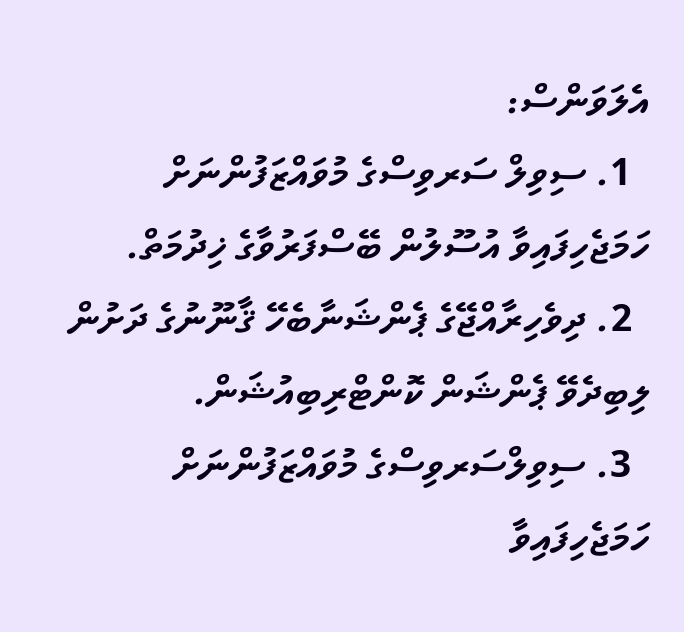އެލަވަންސް:
  1. ސިވިލް ސަރވިސްގެ މުވައްޒަފުންނަށް ހަމަޖެހިފައިވާ އުސޫލުން ބޭސްފަރުވާގެ ޚިދުމަތް.
  2. ދިވެހިރާއްޖޭގެ ޕެންޝަނާބެހޭ ޤާނޫނުގެ ދަށުން ލިބިދެވޭ ޕެންޝަން ކޮންޓްރިބިއުޝަން.
  3. ސިވިލްސަރވިސްގެ މުވައްޒަފުންނަށް ހަމަޖެހިފައިވާ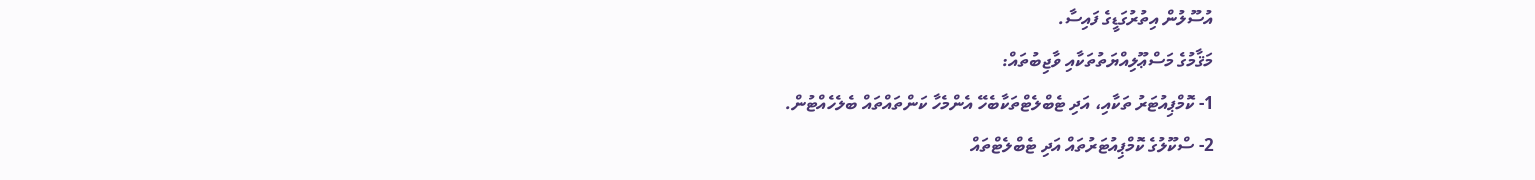އުސޫލުން އިތުރުގަޑީގެ ފައިސާ.
މަޤާމުގެ މަސްޢޫލިއްޔަތުތަކާއި ވާޖިބުތައް:
1- ކޮމްޕިއުޓަރު ތަކާއި، އަދި ޓެބްލެޓްތަކާބެހޭ އެންމެހާ ކަންތައްތައް ބެލެހެއްޓުން.
2- ސްކޫލުގެ ކޮމްޕިއުޓަރުތައް އަދި ޓެބްލެޓްތައް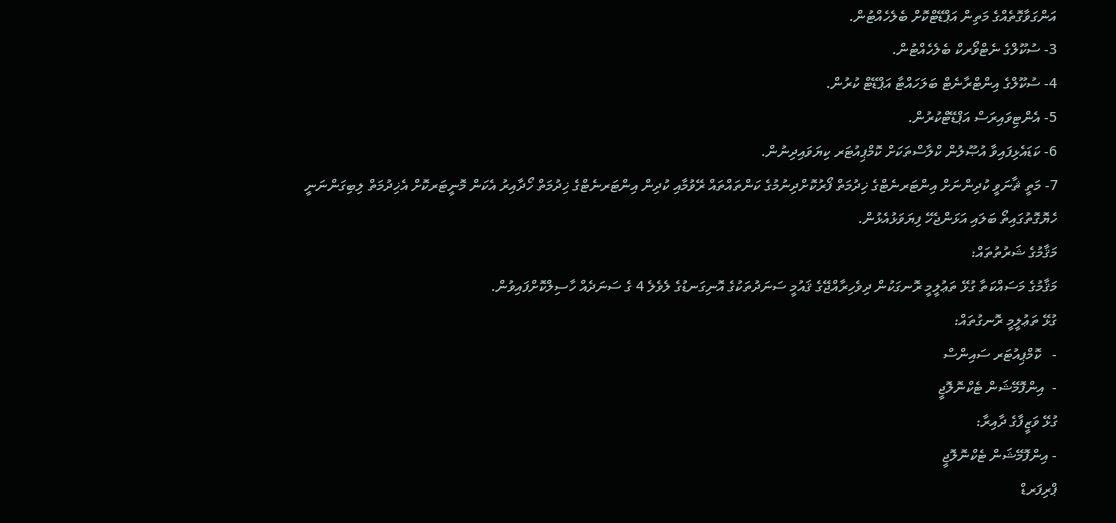އަންގަވާގޮތެއްގެ މަތިން އަޕްޑޭޓްކޮށް ބެލެހެއްޓުން.
3- ސުކޫލްގެ ނެޓްވޯރކް ބެލެހެއްޓުން.
4- ސުކޫލްގެ އިންޓްރާނެޓް ބަލަހައްޓާ އަޕްޑޭޓް ކުރުން.
5- އެންޓިވައިރަސް އަޕްޑޭޓްކުރުން.
6- ކަޑައެޅިފައިވާ އުޞޫލުން ކްލާސްތަކަށް ކޮމްޕިއުޓަރ ކިޔަވައިދިނުން.
7- މަތީ ޘާނަވީ ކުދިންނަށް އިންޓަރނެޓްގެ ޚިދުމަތް ފޯރުކޮށްދިނުމުގެ ކަންތައްތައް ރޭވުމާއި ކުދިން އިންޓަރނެޓްގެ ޚިދުމަތް ހޯދާއިރު އެކަން މޮނީޓަރކޮށް އެޚިދުމަތް ލިބިގަންނަނީ ހެޔޮގޮތުގައިތޯ ބަލައި އަޅަންޖެހޭ ފިޔަވަޅުއެޅުން.
މަޤާމުގެ ޝަރުތުތައް:
މަޤާމުގެ މަސައްކަތާ ގުޅޭ ތަޢުލީމީ ރޮނގަކުން ދިވެހިރާއްޖޭގެ ޤައުމީ ސަނަދުތަކުގެ އޮނިގަނޑުގެ ލެވެލެ 4 ގެ ސަނަދެއް ހާސިލްކޮށްފައިވުން.
ގުޅޭ ތަޢުލީމީ ރޮނގުތައް:
-   ކޮމްޕިއުޓަރ ސައިންސް
-  އިންފޮމޭޝަން ޓެކްނޮލޮޖީ
ގުޅޭ ވަޒީފާގެ ދާއިރާ:
- އިންފޮމޭޝަން ޓެކްނޮލޮޖީ
ޕްރިފަރޑް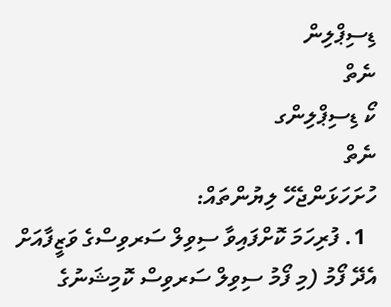ޑިސިޕްލިން
ނެތް
ކޯ ޑިސިޕްލިންގ
ނެތް
ހުށަހަޅަންޖެހޭ ލިޔުންތައް:
  1. ފުރިހަމަ ކޮށްފައިވާ ސިވިލް ސަރވިސްގެ ވަޒީފާއަށް އެދޭ ފޯމު (މި ފޯމު ސިވިލް ސަރވިސް ކޮމިޝަނުގެ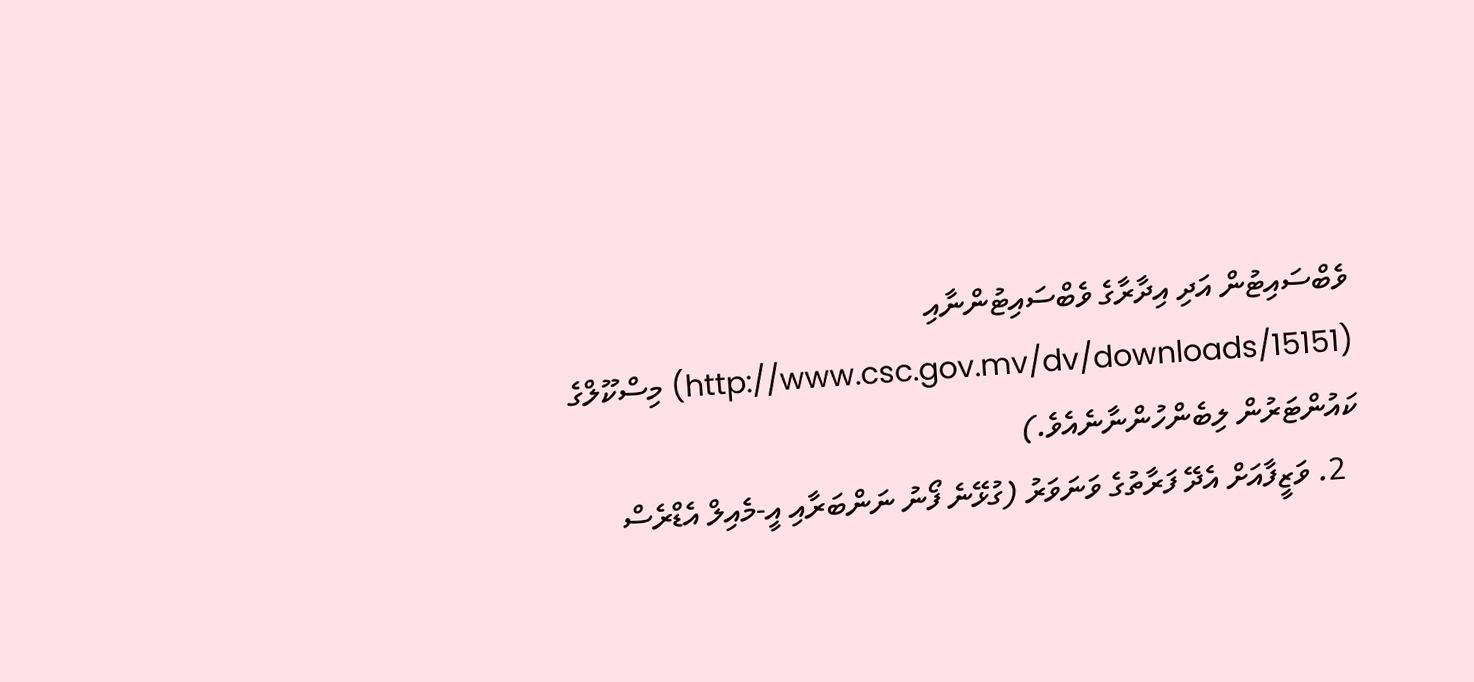ވެބްސައިޓުން އަދި އިދާރާގެ ވެބްސައިޓުންނާއި (http://www.csc.gov.mv/dv/downloads/15151) މިސްކޫލްގެ ކައުންޓަރުން ލިބެންހުންނާނެއެވެ.)
  2. ވަޒީފާއަށް އެދޭ ފަރާތުގެ ވަނަވަރު (ގުޅޭނެ ފޯނު ނަންބަރާއި އީ-މެއިލް އެޑްރެސް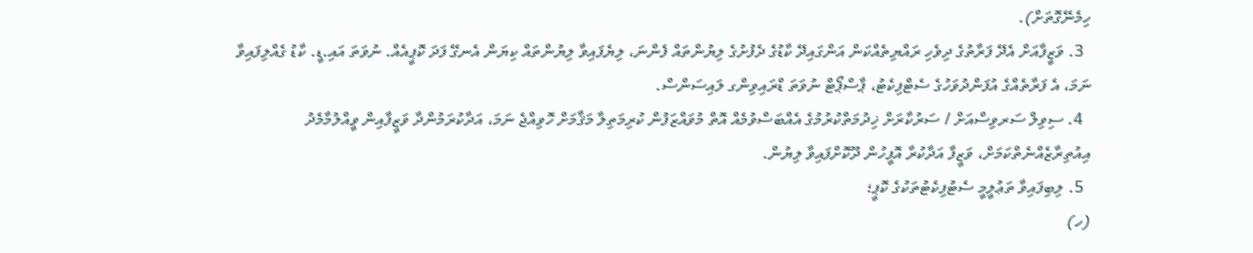ހިމެނޭގޮތަށް).
  3. ވަޒީފާއަށް އެދޭ ފަރާތުގެ ދިވެހި ރައްޔިތެއްކަން އަންގައިދޭ ކާޑުގެ ދެފުށުގެ ލިޔުންތައް ފެންނަ، ލިޔެފައިވާ ލިޔުންތައް ކިޔަން އެނގޭ ފަދަ ކޮޕީއެއް. ނުވަތަ އައި.ޑީ. ކާޑު ގެއްލިފައިވާ ނަމަ، އެ ފަރާތެއްގެ އުފަންދުވަހުގެ ސެޓްފިކެޓު، ޕާސްޕޯޓް ނުވަތަ ޑްރައިވިންގ ލައިސަންސް.
  4. ސިވިލް ސަރވިސްއަށް / ސަރުކާރަށް ޚިދުމަތްކުރުމުގެ އެއްބަސްވުމެއް އޮތް މުވައްޒަފުން ކުރިމަތިލާ މަޤާމަށް ހޮވިއްޖެ ނަމަ، އަދާކުރަމުންދާ ވަޒީފާއިން ވީއްލުމާމެދު އިއުތިރާޒެއްނެތްކަމަށް، ވަޒީފާ އަދާކުރާ އޮފީހުން ދޫކޮށްފައިވާ ލިޔުން.
  5. ލިބިފައިވާ ތަޢުލީމީ ސެޓުފިކެޓުތަކުގެ ކޮޕީ؛
(ހ)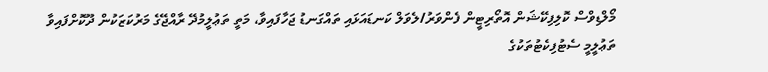މޯލްޑިވްސް ކޮލިފިކޭޝަން އޮތޯރިޓީން ފެންވަރު/ލެވަލް ކަނޑައަޅައި ތައްގަނޑު ޖަހާފައިވާ، މަތީ ތަޢުލީމުދޭ ރާއްޖޭގެ މަރުކަޒަކުން ދޫކޮށްފައިވާ ތަޢުލީމީ ސެޓުފިކެޓުތަކުގެ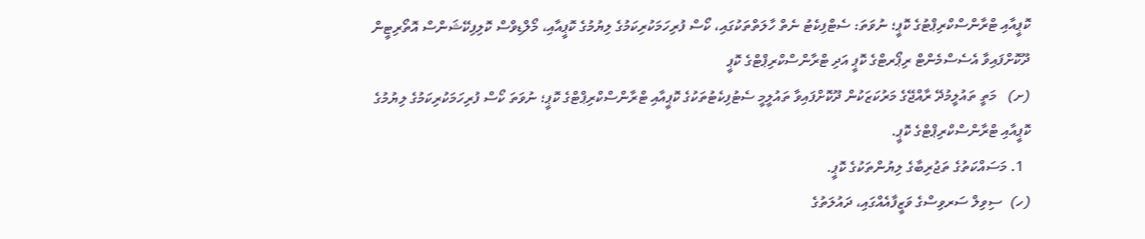ކޮޕީއާއި ޓްރާންސްކްރިޕްޓުގެ ކޮޕީ؛ ނުވަތަ: ސެޓްފިކެޓު ނެތް ހާލަތްތަކުގައި، ކޯސް ފުރިހަމަކުރިކަމުގެ ލިޔުމުގެ ކޮޕީއާއި، މޯލްޑިވްސް ކޮލިފިކޭޝަންސް އޮތޯރިޓީން ދޫކޮށްފައިވާ އެސެސްމެންޓް ރިޕޯރޓްގެ ކޮޕީ އަދި ޓްރާންސްކްރިޕްޓްގެ ކޮޕީ
(ށ)   މަތީ ތައުލީމުދޭ ރާއްޖޭގެ މަރުކަޒަކުން ދޫކޮށްފައިވާ ތައުލީމީ ސެޓުފިކެޓުތަކުގެ ކޮޕީއާއި ޓްރާންސްކްރިޕްޓްގެ ކޮޕީ؛ ނުވަތަ ކޯސް ފުރިހަމަކުރިކަމުގެ ލިޔުމުގެ ކޮޕީއާއި ޓްރާންސްކްރިޕްޓްގެ ކޮޕީ.
  1. މަސައްކަތުގެ ތަޖުރިބާގެ ލިޔުންތަކުގެ ކޮޕީ.
(ހ)  ސިވިލް ސަރވިސްގެ ވަޒީފާއެއްގައި، ދައުލަތުގެ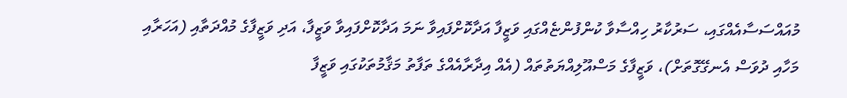މުއައްސަސާއެއްގައި، ސަރުކާރު ހިއްސާވާ ކުންފުންޏެއްގައި ވަޒީފާ އަދާކޮށްފައިވާ ނަމަ އަދާކޮށްފައިވާ ވަޒީފާ، އަދި ވަޒީފާގެ މުއްދަތާއި (އަހަރާއި މަހާއި ދުވަސް އެނގޭގޮތަށް)، ވަޒީފާގެ މަސްއޫލިއްޔަތުތައް (އެއް އިދާރާއެއްގެ ތަފާތު މަޤާމުތަކުގައި ވަޒީފާ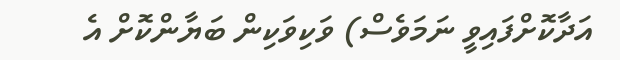އަދާކޮށްފައިވީ ނަމަވެސް) ވަކިވަކިން ބަޔާންކޮށް އެ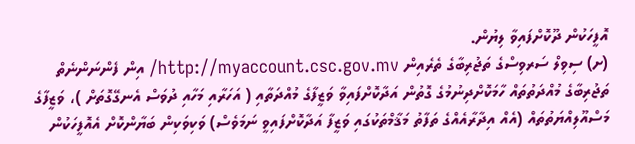އޮފީހަކުން ދޫކޮށްފައިވާ ލިޔުން.
(ށ) ސިވިލް ސަރވިސްގެ ތަޖުރިބާގެ ތެރެއިން http://myaccount.csc.gov.mv/ އިން ފެންނަންނެތް ތަޖުރިބާގެ މުއްދަތުތައް ހާމަކޮށްދިނުމުގެ ގޮތުން އަދާކޮށްފައިވާ ވަޒީފާގެ މުއްދަތާއި ( އަހަރާއި މަހާއި ދުވަސް އެނގޭގޮތަށް )، ވަޒީފާގެ މަސްއޫލިއްޔަތުތައް (އެއް އިދާރާއެއްގެ ތަފާތު މަޤާމްތަކުގައި ވަޒީފާ އަދާކޮށްފައިވީ ނަމަވެސް) ވަކިވަކިން ބަޔާންކޮށް އެއޮފީހަކުން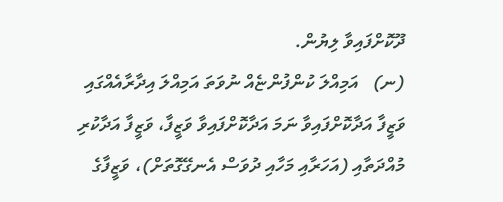ދޫކޮށްފައިވާ ލިޔުން.
(ނ)   އަމިއްލަ ކުންފުންޏެއް ނުވަތަ އަމިއްލަ އިދާރާއެއްގައި ވަޒީފާ އަދާކޮށްފައިވާ ނަމަ އަދާކޮށްފައިވާ ވަޒީފާ، ވަޒީފާ އަދާކުރި މުއްދަތާއި (އަހަރާއި މަހާއި ދުވަސް އެނގޭގޮތަށް)، ވަޒީފާގެ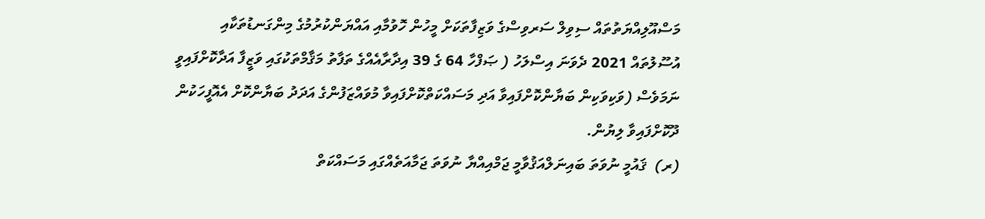މަސްއޫލިއްޔަތުތައް ސިވިލް ސަރވިސްގެ ވަޒިފާތަކަށް މީހުން ހޮވުމާއި އައްޔަންކުރުމުގެ މިންގަނޑުތަކާއި އުސޫލުތައް 2021 ދެވަނަ އިސްލަހު ( ޞަފްހާ 64 ގެ 39 އިދާރާއެއްގެ ތަފާތު މަޤާމްތަކުގައި ވަޒީފާ އަދާކޮށްފައިވީ ނަމަވެސް (ވަކިވަކިން ބަޔާންކޮށްފައިވާ އަދި މަސައްކަތްކޮށްފައިވާ މުވައްޒަފުންގެ އަދަދު ބަޔާންކޮށް އެއޮފީހަކުން ދޫކޮށްފައިވާ ލިޔުން.
(ރ)  ޤައުމީ ނުވަތަ ބައިނަލްއަޤުވާމީ ޖަމްއިއްޔާ ނުވަތަ ޖަމާއަތެއްގައި މަސައްކަތް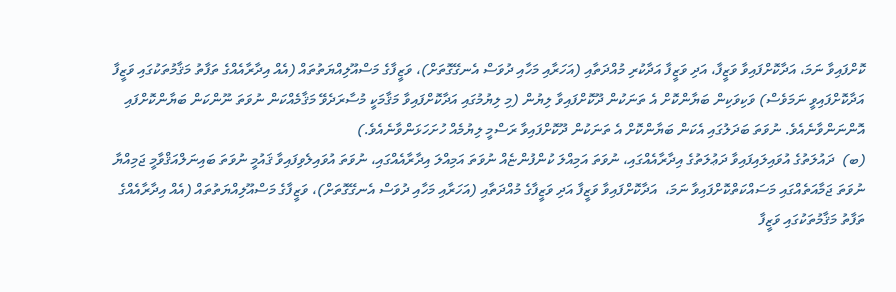ކޮށްފައިވާ ނަމަ، އަދާކޮށްފައިވާ ވަޒީފާ، އަދި ވަޒީފާ އަދާކުރި މުއްދަތާއި (އަހަރާއި މަހާއި ދުވަސް އެނގޭގޮތަށް)، ވަޒީފާގެ މަސްއޫލިއްޔަތުތައް (އެއް އިދާރާއެއްގެ ތަފާތު މަޤާމުތަކުގައި ވަޒީފާ އަދާކޮށްފައިވީ ނަމަވެސް) ވަކިވަކިން ބަޔާންކޮށް އެ ތަނަކުން ދޫކޮށްފައިވާ ލިޔުން (މި ލިޔުމުގައި އަދާކޮށްފައިވާ މަޤާމަކީ މުސާރަދެވޭ މަޤާމެއްކަން ނުވަތަ ނޫންކަން ބަޔާންކޮށްފައި އޮންނަންވާނެއެވެ. ނުވަތަ ބަދަލުގައި އެކަން ބަޔާންކޮށް އެ ތަނަކުން ދޫކޮށްފައިވާ ރަސްމީ ލިޔުމެއް ހުށަހަޅަންވާނެއެވެ.)
(ބ)  ދައުލަތުގެ އުވައިލައިފައިވާ ދަޢުލަތުގެ އިދާރާއެއްގައި، ނުވަތަ އަމިއްލަ ކުންފުންޏެއް ނުވަތަ އަމިއްލަ އިދާރާއެއްގައި، ނުވަތަ އުވައިލެވިފައިވާ ޤައުމީ ނުވަތަ ބައިނަލްއަޤްވާމީ ޖަމިއްޔާ ނުވަތަ ޖަމާއަތެއްގައި މަސައްކަތްކޮށްފައިވާ ނަމަ،  އަދާކޮށްފައިވާ ވަޒީފާ އަދި ވަޒީފާގެ މުއްދަތާއި (އަހަރާއި މަހާއި ދުވަސް އެނގޭގޮތަށް)، ވަޒީފާގެ މަސްއޫލިއްޔަތުތައް (އެއް އިދާރާއެއްގެ ތަފާތު މަޤާމުތަކުގައި ވަޒީފާ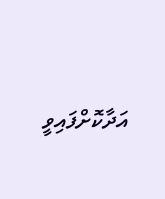އަދާކޮށްފައިވީ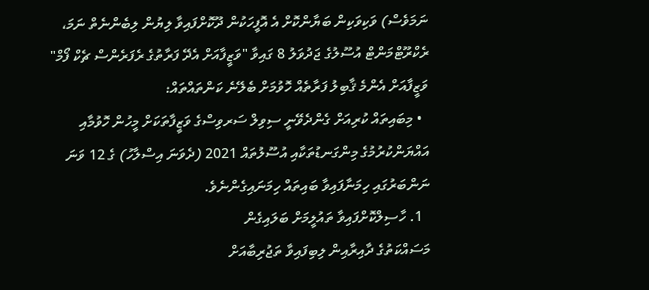ނަމަވެސް) ވަކިވަކިން ބަޔާންކޮށް އެ އޮފީހަކުން ދޫކޮށްފައިވާ ލިޔުން ލިބެންނެތް ނަމަ، ރެކްރޫޓްމަންޓް އުސޫލުގެ ޖަދުވަލު 8 ގައިވާ "ވަޒީފާއަށް އެދޭ ފަރާތުގެ ރެފަރެންސް ޗެކް ފޯމް"
ވަޒީފާއަށް އެންމެ ޤާބިލު ފަރާތެއް ހޮވުމަށް ބެލޭނެ ކަންތައްތައް:
  • މިބައިތައް ކުރިއަށް ގެންދެވޭނީ ސިވިލް ސަރވިސްގެ ވަޒީފާތަކަށް މީހުން ހޮވުމާއި އައްޔަންކުރުމުގެ މިންގަނޑުތަކާއި އުސޫލުތައް 2021 (ދެވަނަ އިސްލާހު) ގެ 12 ވަނަ ނަންބަރުގައި ހިމަނާފައިވާ ބައިތައް ހިމަނައިގެންނެވެ.
  1. ހާސިލްކޮށްފައިވާ ތައުލީމަށް ބަލައިގެން
މަސައްކަތުގެ ދާއިރާއިން ލިބިފައިވާ ތަޖުރިބާއަށް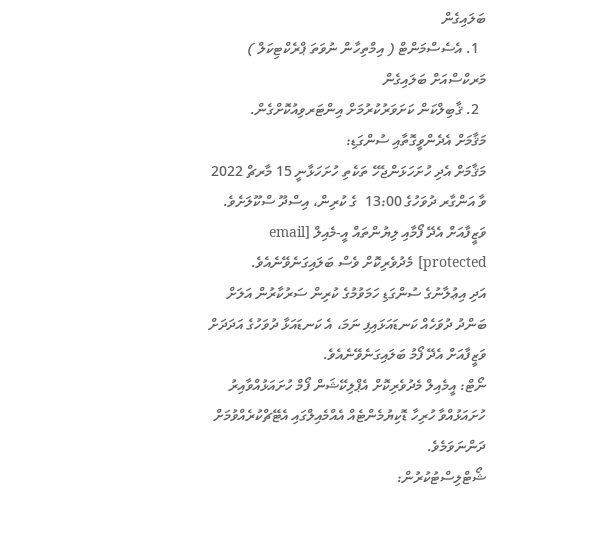ބަލައިގެން
  1. އެސެސްމަންޓް ( އިމްތިހާން ނުވަތަ ޕްރެކްޓިކަލް ) މަރކްސްއަށް ބަލައިގެން
  2. ޤާބިލްކަން ކަށަވަރުކުރުމަށް އިންޓަރވިއުކޮށްގެން.
މަޤާމަށް އެދެންވީގޮތާއި ސުންގަޑި:
މަޤާމަށް އެދި ހުށަހަޅަންޖެހޭ ތަކެތި ހުށަހަޅާނީ 15 މާރޗް 2022 ވާ އަންގާރ ދުވަހުގެ 13:00  ގެ ކުރިން، އިސްދޫ ސްކޫލަށެވެ. ވަޒީފާއަށް އެދޭ ފޯމާއި ލިޔުންތައް އީ-މެއިލް [email protected] މެދުވެރިކޮށް ވެސް ބަލައިގަނެވޭނެއެވެ.
އަދި އިޢުލާނުގެ ސުންގަޑި ހަމަވުމުގެ ކުރިން ސަރުކާރުން އަލަށް ބަންދު ދުވަހެއް ކަނޑައަޅައިފި ނަމަ، އެ ކަނޑައަޅާ ދުވަހުގެ އަދަދަށް ވަޒީފާއަށް އެދޭ ފޯމު ބަލައިގަނެވޭނެއެވެ.
ނޯޓް: އީމެއިލް މެދުވެރިކޮށް އެޕްލިކޭޝަން ފޯމް ހުށައަޅުއްވާއިރު ހުށައަޅުއްވާ ހުރިހާ ޑޮކިޔުމެންޓެއް އެއްމެއިލްގައި އެޓޭޗްކުރެއްވުމަށް ދަންނަވަމެވެ.
ޝޯޓްލިސްޓުކުރުން: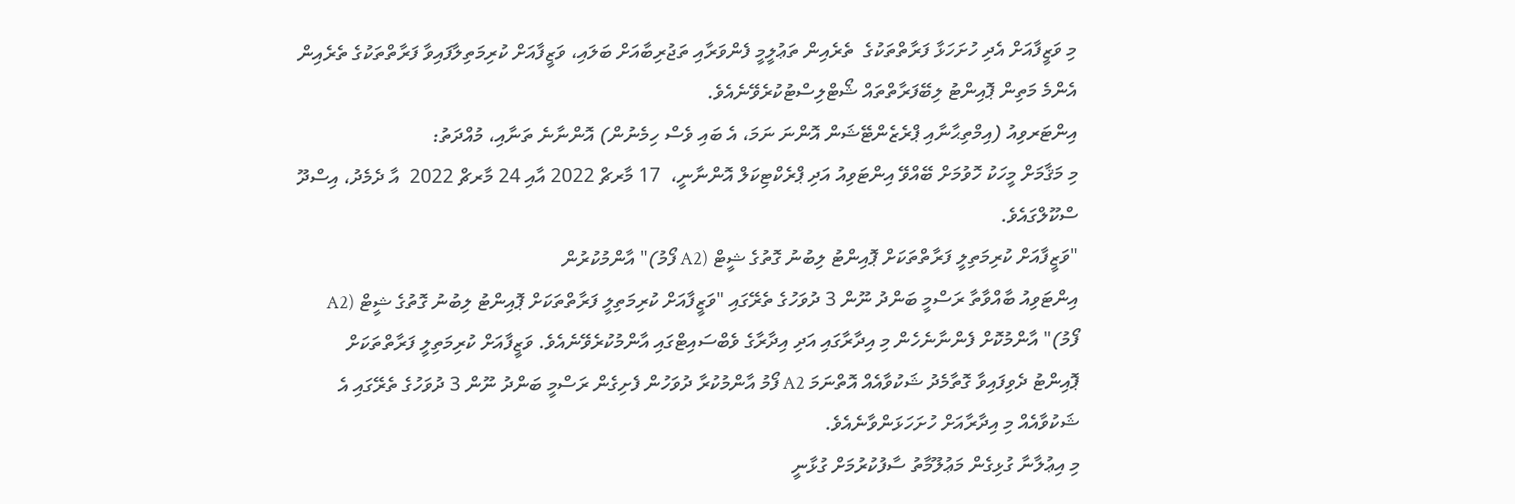މި ވަޒީފާއަށް އެދި ހުށަހަޅާ ފަރާތްތަކުގެ  ތެރެއިން ތަޢުލީމީ ފެންވަރާއި ތަޖުރިބާއަށް ބަލައި، ވަޒީފާއަށް ކުރިމަތިލާފައިވާ ފަރާތްތަކުގެ ތެރެއިން އެންމެ މަތިން ޕޮއިންޓު ލިބޭފަރާތްތައް ޝޯޓްލިސްޓުކުރެވޭނެއެވެ.
އިންޓަރވިއު (އިމްތިޙާނާއި ޕްރެޒެންޓޭޝަން އޮންނަ ނަމަ، އެ ބައި ވެސް ހިމެނުން) އޮންނާނެ ތަނާއި، މުއްދަތު:
މި މަޤާމަށް މީހަކު ހޮވުމަށް ބޭއްވޭ އިންޓަވިއު އަދި ޕްރެކްޓިކަލް އޮންނާނީ،  17 މާރޗް 2022 އާއި 24 މާރޗް 2022  އާ ދެމެދު، އިސްދޫ ސްކޫލްގައެވެ.
"ވަޒީފާއަށް ކުރިމަތިލީ ފަރާތްތަކަށް ޕޮއިންޓު ލިބުނު ގޮތުގެ ޝީޓް (A2 ފޯމު)" އާންމުކުރުން
އިންޓަވިއު ބާއްވާތާ ރަސްމީ ބަންދު ނޫން 3 ދުވަހުގެ ތެރޭގައި "ވަޒީފާއަށް ކުރިމަތިލީ ފަރާތްތަކަށް ޕޮއިންޓު ލިބުނު ގޮތުގެ ޝީޓް (A2 ފޯމު)" އާންމުކޮށް ފެންނާނެހެން މި އިދާރާގައި އަދި އިދާރާގެ ވެބްސައިޓްގައި އާންމުކުރެވޭނެއެވެ. ވަޒީފާއަށް ކުރިމަތިލީ ފަރާތްތަކަށް ޕޮއިންޓު ދެވިފައިވާ ގޮތާމެދު ޝަކުވާއެއް އޮތްނަމަ A2 ފޯމު އާންމުކުރާ ދުވަހުން ފެށިގެން ރަސްމީ ބަންދު ނޫން 3 ދުވަހުގެ ތެރޭގައި އެ ޝަކުވާއެއް މި އިދާރާއަށް ހުށަހަޅަންވާނެއެވެ.
މި އިޢުލާނާ ގުޅިގެން މަޢުލޫމާތު ސާފުކުރުމަށް ގުޅާނީ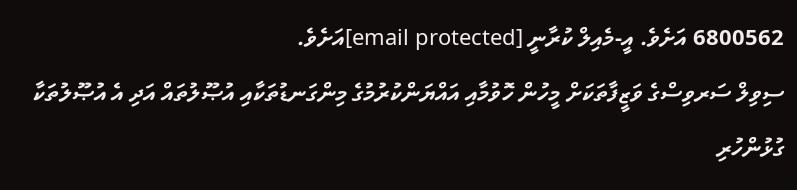6800562 އަށެވެ. އީ-މެއިލް ކުރާނީ [email protected]އަށެވެ.
ސިވިލް ސަރވިސްގެ ވަޒީފާތަކަށް މީހުން ހޮވުމާއި އައްޔަންކުރުމުގެ މިންގަނޑުތަކާއި އުޞޫލުތައް އަދި އެ އުޞޫލުތަކާ ގުޅުންހުރި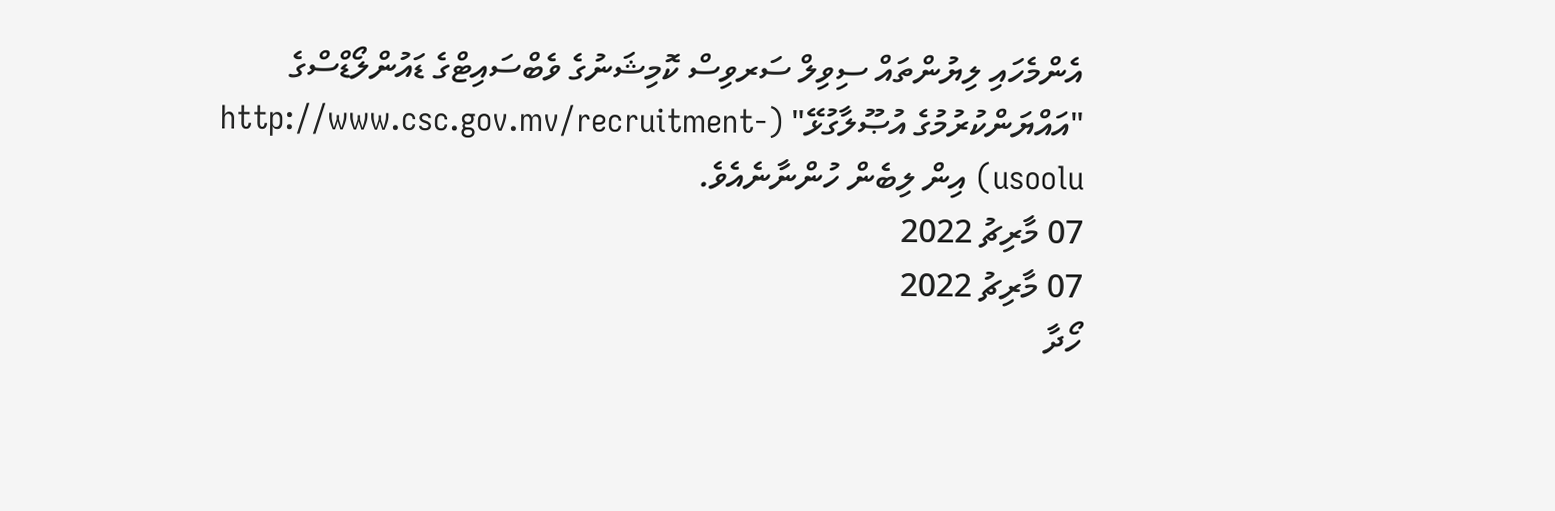އެންމެހައި ލިޔުންތައް ސިވިލް ސަރވިސް ކޮމިޝަނުގެ ވެބްސައިޓްގެ ޑައުންލޯޑްސްގެ "އައްޔަންކުރުމުގެ އުޞޫލާގުޅޭ" (http://www.csc.gov.mv/recruitment-usoolu) އިން ލިބެން ހުންނާނެއެވެ.
07 މާރިޗު 2022
07 މާރިޗު 2022
ހޯދާ